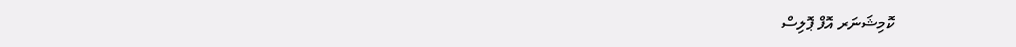ކޮމިޝަނަރ އޮފް ޕޮލިސް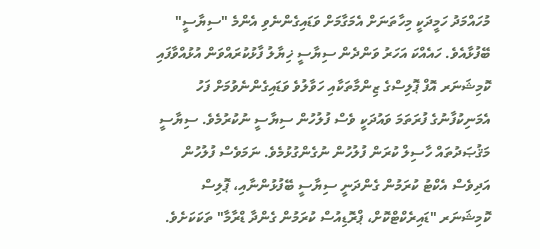މުހައްމަދު ހަމީދަކީ މިހާތަނަށް އެމަގާމަށް ވަޑައިގެންނެވި އެންމެ "ސިޔާސީ" ބޭފުޅާއެވެ. ހައެއްކަ އަހަރު ވަންދެން ސިޔާސީ ޚިޔާލު ފާޅުކުރައްވަން އުޅުއްވާފައި ކޮމިޝަނަރ އޮފް ޕޮލިސްގެ ޒިންމާތަކާއި ހަވާލުވެ ވަޑައިގެންނެވުމަށް ފަހު އެމަނިކުފާނުގެ ފުރަތަމަ ވައުދަކީ ވެސް ފުލުހުން ސިޔާސީ ނުކުރުމެވެ. ސިޔާސީ މަޤުޞަދުތައް ހާސިލް ކުރަން ފުލުހުން ނުގެންގުޅުމެވެ. ނަމަވެސް ފުލުހުން އަދިވެސް އެކްޓު ކުރަމުން ގެންދަނީ ސިޔާސީ ބޭފުޅުންނާއި، ޕޮލިސް ކޮމިޝަނަރ "ޑައިރެކްޓްކޮށް، ޕްރޮޑިއުސް ކުރަމުން ގެންދާ ޑްރާމާ" ތަކަކަށެވެ.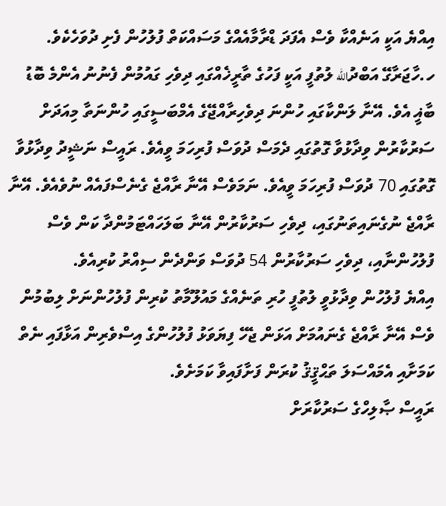އިއްޔެ އަކީ އަނެއްކާ ވެސް އެފަދަ ޑްރާމާއެއްގެ މަސައްކަތް ފުލުހުން ފެށި ދުވަހެކެވެ.
ހ.ހާޖަރާގޭ އަބްދުالله ލުތުފީ އަކީ ފަހުގެ ތާރީޚެއްގައި ދިވެހި ގައުމުން ފެނުނު އެންމެ ބޮޑު ބާޣީ އެވެ. އޭނާ ލަންކާގައި ހުންނަ ދިވެހިރާއްޖޭގެ އެމްބަސީގައި ހުންނަތާ މިއަދަށް ސަރުކާރުން ވިދާޅުވާ ގޮތުގައި ދެމަސް ދުވަސް ފުރިހަމަ ވީއެވެ. ރައީސް ނަޝީދު ވިދާޅުވާ ގޮތުގައި 70 ދުވަސް ފުރިހަމަ ވީއެވެ. ނަމަވެސް އޭނާ ރާއްޖެ ގެނެސްފައެއް ނުވެއެވެ. އޭނާ ރާއްޖެ ނުގެނައިތަނުގައި، ދިވެހި ސަރުކާރުން އޭނާ ބަލަހައްޓަމުންދާ ކަން ވެސް ފުލުހުންނާއި، ދިވެހި ސަރުކާރުން 54 ދުވަސް ވަންދެން ސިއްރު ކުރިއެވެ.
އިއްޔެ ފުލުހުން ވިދާޅުވީ ލުތުފީ ހުރި ތަނެއްގެ މައުލޫމާތު ކުރިން ފުލުހުންނަށް ލިބުމުން ވެސް އޭނާ ރާއްޖެ ގެނައުމަށް އަޅަން ޖެހޭ ފިޔަވަޅު ފުލުހުންގެ އިސްވެރިން އަޅާފައި ނެތް ކަމަށާއި އެމައްސަލަ ތަޙްޤީޤު ކުރަން ފަށާފައިވާ ކަމަށެވެ.
ރައީސް ޞާލިހްގެ ސަރުކާރަށް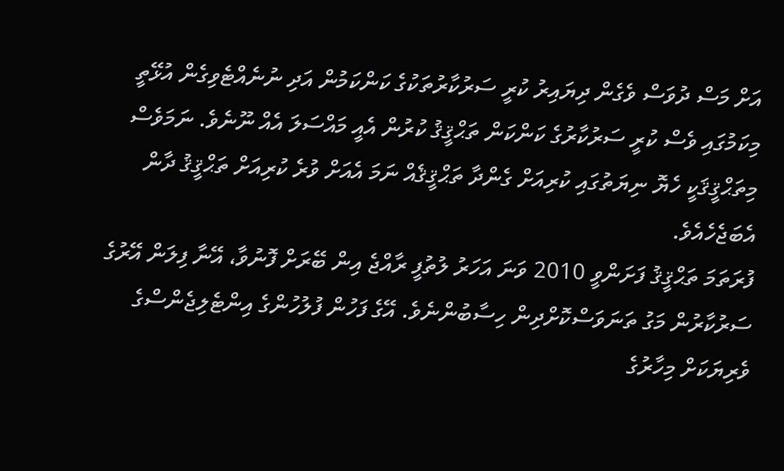އަށް މަސް ދުވަސް ވެގެން ދިޔައިރު ކުރީ ސަރުކާރުތަކުގެ ކަންކަމުން އަދި ނުނެއްޓެވިގެން އުޅޭތީ މިކަމުގައި ވެސް ކުރީ ސަރުކާރުގެ ކަންކަން ތަޙްޤީޤު ކުރުން އެއީ މައްސަލަ އެއް ނޫނެވެ. ނަމަވެސް މިތަޙްޤީޤަކީ ހެޔޮ ނިޔަތުގައި ކުރިއަށް ގެންދާ ތަޙްޤީޤެއް ނަމަ އެއަށް ވުރެ ކުރިއަށް ތަޙްޤީޤު ދާން އެބަޖެހެއެވެ.
ފުރަތަމަ ތަޙްޤީޤު ފަށަންވީ 2010 ވަނަ އަހަރު ލުތުފީ ރާއްޖެ އިން ބޭރަށް ފޮނުވާ، އޭނާ ފިލަން އޭރުގެ ސަރުކާރުން މަގު ތަނަވަސްކޮށްދިން ހިސާބުންނެވެ. އޭގެ ފަހުން ފުލުހުންގެ އިންޓެލިޖެންސްގެ ވެރިޔަކަށް މިހާރުގެ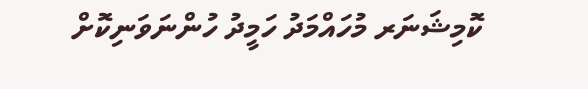ކޮމިޝަނަރ މުހައްމަދު ހަމީދު ހުންނަވަނިކޮށް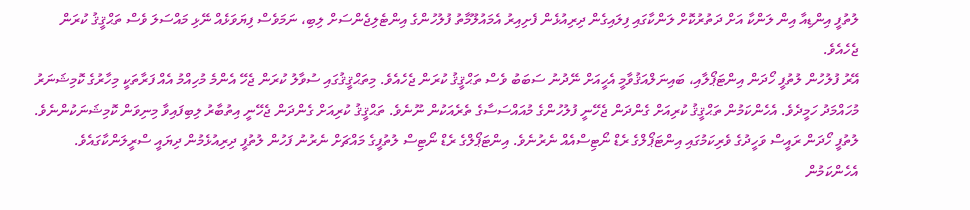ލުތުފީ އިންޑިއާ އިން ލަންކާ އަށް ދަތުރުކޮށް ލަންކާގައި ފިލައިގެން ދިރިއުޅެން ފެށިއިރު އެމައުލޫމާތު ފުލުހުންގެ އިންޓެލިޖެންސަށް ލިބި، ނަމަވެސް ފިޔަވަޅެއް ނޭޅި މައްސަލަ ވެސް ތަޙްޤީޤު ކުރަން ޖެހެއެވެ.
އޭރު ފުލުހުން ލުތުފީ ހޯދަން އިންޓަޕޯލާއި، ބައިނަލްއަޤުވާމީ އެހީއަށް ނޭދުނު ސަބަބު ވެސް ތަޙްޤީޤު ކުރަން ޖެހެއެވެ. މިތަޙްޤީޤުގައި ސުވާލު ކުރަން ޖެހޭ އެންމެ މުހިއްމު އެއް ފަރާތަކީ މިހާރުގެ ކޮމިޝަނަރު މުހައްމަދު ހަމީދެވެ. އެހެންކަމުން ތަޙްޤީޤު ކުރިއަށް ގެންދަން ޖެހޭނީ ފުލުހުންގެ މުއައްސަސާގެ ތެރެއަކުން ނޫނެވެ. ތަޙްޤީޤު ކުރިއަށް ގެންދަން ޖެހޭނީ އިތުބާރު ލިބިފައިވާ މިނިވަން ކޮމިޝަނަކުންނެވެ.
ލުތުފީ ހޯދަން ރައީސް ވަހީދުގެ ވެރިކަމުގައި އިންޓަޕޯލްގެ ރެޑް ނޯޓިސްއެއް ނެރުނެވެ. އިންޓަޕޯލްގެ ރެޑް ނޯޓިސް ލުތުފީގެ މައްޗަށް ނެރުނު ފަހުން ލުތުފީ ދިރިއުޅެމުން ދިޔައީ ސްރީލަންކާގައެވެ. އެހެންކަމުން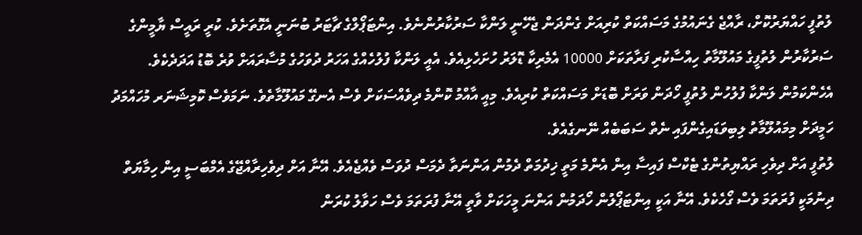ލުތުފީ ހައްޔަރުކޮށް، ރާއްޖެ ގެނައުމުގެ މަސައްކަތް ކުރިއަށް ގެންދަން ޖެހޭނީ ލަންކާ ސަރުކާރުންނެވެ. އިންޓަޕޯލްގެ ޗާޓަރު ބުނަނީ އެގޮތަށެވެ. ކުރީ ރައީސް ޔާމީންގެ ސަރުކާރުން ލުތުފީގެ މައުލޫމާތު ހިއްސާކުރި ފަރާތަކަށް 10000 އެމެރިކާ ޑޮލަރު ހުށަހެޅިއެވެ. އެއީ ލަންކާ ފުލުހެއްގެ އަހަރު ދުވަހުގެ މުސާރައަށް ވުރެ ބޮޑު އަދަދެކެވެ. އެހެންކަމުން ލަންކާ ފުލުހުން ލުތުފީ ހޯދަން ވަރަށް ބޮޑަށް މަސައްކަތް ކުރިއެވެ. މިއީ އާއްމު ކޮންމެ ދިވެއްސަކަށް ވެސް އެނގޭ މައުލޫމާތެވެ. ނަމަވެސް ކޮމިޝަނަރ މުހައްމަދު ހަމީދަށް މިމައުލޫމާތު ލިބިވަޑައިގެންފައި ނެތް ސަބަބެއް ނޭނގެއެވެ.
ލުތުފީ އަށް ދިވެހި ރައްޔިތުންގެ ޓެކްސް ފައިސާ އިން އެންމެ މަތީ ޚިދުމަތް ދެމުން އަންނަތާ ދެމަސް ދުވަސް ވެއްޖެއެވެ. އޭނާ އަށް ދިވެހިރާއްޖޭގެ އެމްބަސީ އިން ހިމާޔަތް ދިނުމަކީ ފުރަތަމަ ވެސް ގޯހެކެވެ. އޭނާ އަކީ އިންޓަޕޯލުން ހޯދަމުން އަންނަ މީހަކަށް ވާތީ އޭނާ ފުރަތަމަ ވެސް ހަވާލު ކުރަން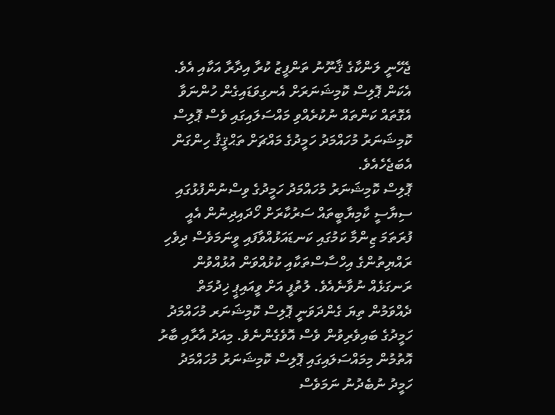ޖެހޭނީ ލަންކާގެ ޤާނޫނު ތަންފީޒު ކުރާ އިދާރާ އަކާއި އެވެ. އެކަން ޕޮލިސް ކޮމިޝަނަރަށް އެނގިވަޑައިގެން ހުންނަވާ އެގޮތައް ކަންތައް ނުކުރެއްވި މައްސަލައިގައި ވެސް ޕޮލިސް ކޮމިޝަނަރު މުހައްމަދު ހަމީދުގެ މައްޗަށް ތަޙްޤީޤު ހިންގަން އެބަޖެހެއެވެ.
ޕޮލިސް ކޮމިޝަނަރު މުހައްމަދު ހަމީދުގެ ވިސްނުންފުޅުގައި ސިޔާސީ ކާމިޔާބީތައް ސަރުކާރަށް ހޯދައިދިނުން އެއީ ފުރަތަމަ ޒިންމާ ކަމުގައި ކަނޑައަޅުއްވާފައި ވީނަމަވެސް ދިވެހި ރައްޔިތުންގެ އިހްސާސްތަކާއި ކުޅުއްވަން އުޅުއްވުން ރަނގަޅެއް ނުވާނެއެވެ. ލުތުފީ އަށް ވީއައިޕީ ޚިދުމަތް ދެއްވަމުން ތިޔަ ގެންދަވަނީ ޕޮލިސް ކޮމިޝަނަރ މުހައްމަދު ހަމީދުގެ ބައިވެރިވުން ވެސް އޮވެގެންނެވެ. މިއަދު އާރާއި ބާރު އޮތުމުން މިމައްސަލައިގައި ޕޮލިސް ކޮމިޝަނަރު މުހައްމަދު ހަމީދު ނުބެދުނު ނަމަވެސް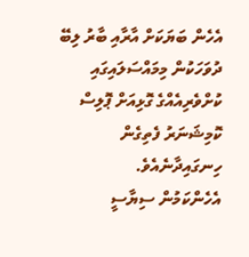އެހެން ބަޔަކަށް އާރާއި ބާރު ލިބޭ ދުވަހަކުން މިމައްސަލައިގައި ކުށްވެރިއެއްގެ ގޮޅިއަށް ޕޮލިސް ކޮމިޝަނަރު ފެތިގެން ހިނގައިދާނެއެވެ.
އެހެންކަމުން ސިޔާސީ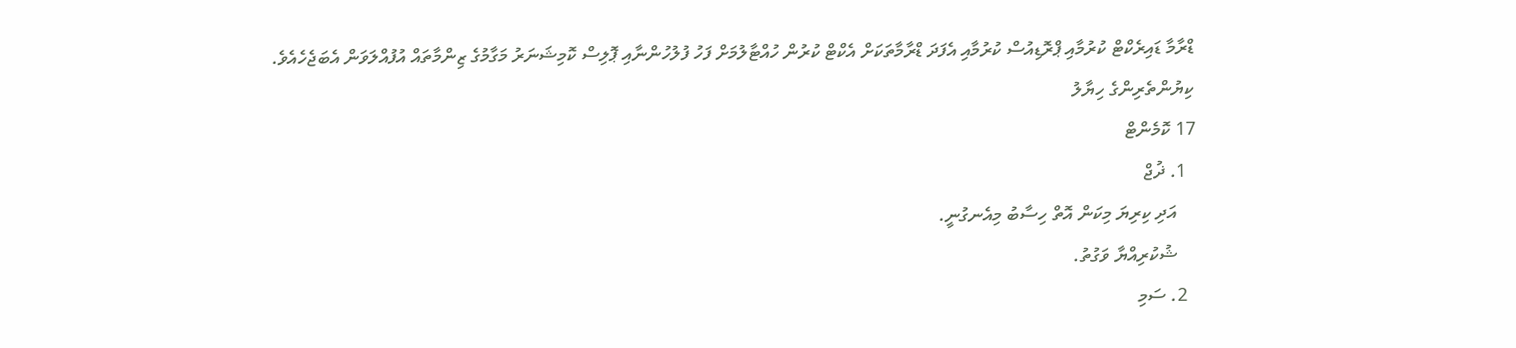ޑްރާމާ ޑައިރެކްޓް ކުރުމާއި ޕްރޮޑިއުސް ކުރުމާއި އެފަދަ ޑްރާމާތަކަށް އެކްޓް ކުރުން ހުއްޓާލުމަށް ފަހު ފުލުހުންނާއި ޕޮލިސް ކޮމިޝަނަރު މަގާމުގެ ޒިންމާތައް އުފުއްލަވަން އެބަޖެހެއެވެ.
ކިޔުންތެރިންގެ ހިޔާލު
17 ކޮމެންޓް
  1. ޛުޖް
    އަދި ކިރިޔަ މިކަން އޮތް ހިސާބު މިއެނގުނީ.
    ޝުކުރިއްޔާ ވަގުތު.
  2. ސަމި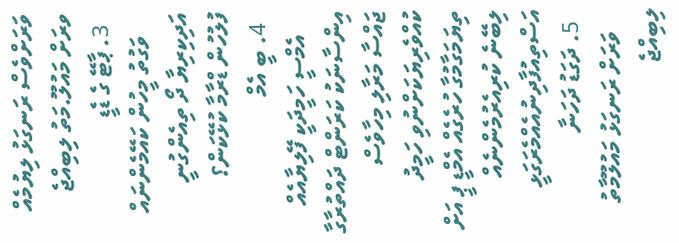ވަރަށްވެސް ރަނގަޅު ލިޔުމެއް ވރަށް މައުލޫ.މަތު ލިބިއްޖެ
  3. ޕާޓޭ ގެ ޑެޑީ
    ވަގުތު މީހުން ކައޭމެންނައް އަދިކިރިޔާ ދޯ ތިއެންގުނީ ފުލުހުން ޑްރާމާ ކުޅޭކަން؟
  4. ބީ އެމް
    އެމްސީ ހަމީދަކީ ފޭލިޔާއެއް އިންސާނަކު ކަރަންޓް ދައްތުރާގާ ޖައްސާ މަރާލި މިހާވެސް ކުއްވެރިޔަކަށްނުވި ހަމީދު ތިޔަމަގާމުގާ ހުރެގެއް އެމްޑީ ޕީ އަށް ލިބޭނެ ކުރިއެރުމެންނެއް އަސްތިއުފާދިނުއެއްމެރަގަޅީ
  5. ދަގަޑު ދަހަނާ
    ވަރަށް ރަނގަޅު މައުލޫމާތު ލިބިއްޖެ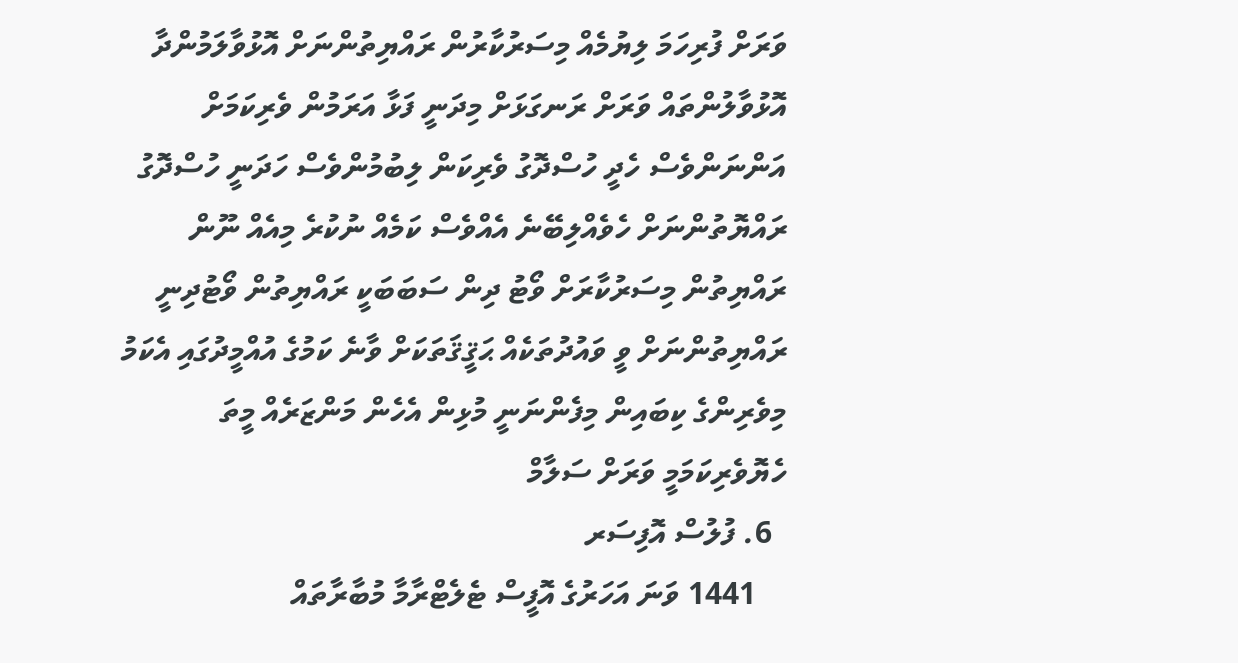ވަރަށް ފުރިހަމަ ލިޔުމެއް މިސަރުކާރުން ރައްޔިތުންނަށް އޮޅުވާލަމުންދާ އޮޅުވާލުންތައް ވަރަށް ރަނގަޅަށް މިދަނީ ފަޅާ އަރަމުން ވެރިކަމަށް އަންނަންވެސް ހެދީ ހުސްދޮގު ވެރިކަން ލިބުމުންވެސް ހަދަނީ ހުސްދޮގު ރައްޔޮތުންނަށް ހެވެއްލިބޭނެ އެއްވެސް ކަމެއް ނުކުރެ މިއެއް ނޫން ރައްޔިތުން މިސަރުކާރަށް ވޯޓު ދިން ސަބަބަކީ ރައްޔިތުން ވޯޓުދިނީ ރައްޔިތުންނަށް ވީ ވައުދުތަކެއް ޙަޤީޤަތަކަށް ވާނެ ކަމުގެ އުއްމީދުގައި އެކަމު މިވެރިންގެ ކިބައިން މިފެންނަނީ މުޅިން އެހެން މަންޒަރެއް މީތަ ހެޔޮވެރިކަމަމީ ވަރަށް ސަލާމް
  6. ފުލުސް އޮފިސަރ
    1441 ވަނަ އަހަރުގެ އޮފީސް ޓެލެޓްރާމާ މުބާރާތައް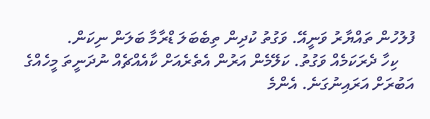ފުލުހުން ތައްޔާރު ވަނީއޭ. ވަގުތު ކުދިން ތިބެބަލަ ޑްރާމާ ބަލަން ނިކަން.
    ކިހާ ދެރަކަމެއް ވަގުތު. ކަލޭމެން އަރުން އެތެރެއަށް ކާއެއްޗެއް ނުދަނީތަ މީހެއްގެ އަބުރަށް އަރައިނުގަނެ. އެންމެ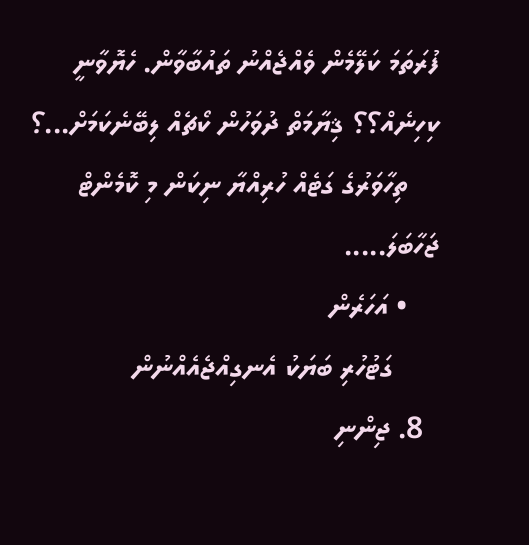ފުރަތަމަ ކަލޭމެން ވެއްޖެއްނު ތައުބާވާން. ހެޔޮވާނީ ކިހިނެއް؟؟ ޤިޔާމަތް ދުވަހުން ކޯޗެއް ލިބޭނެކަމަށް...؟
    ތިހާވަރުގެ ގަޓެއް ހުރިއްޔާ ނިކަން މި ކޮމެންޓް ޖަހާބަލަ.....
    • އަހަރެން
      ގަޓުހުރި ބަޔަކު އެނގިއްޖެއެއްނުން
  8. ޖިންނި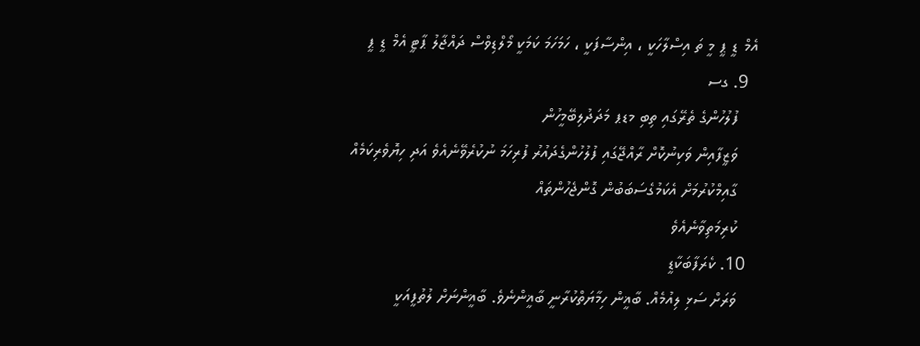އެމް ޑީ ޕީ މީ ތަ އިސްލާހަކީ ، އިންސާފަކީ ، ހަމަހަމަ ކަމަކީ މޯލްޑިވްސް ދައްޖާލު ޕާޓީ އެމް ޑީ ޕީ
  9. ގސ
    ފުލުހުންގެ ތެރޭގައި ތިބި މޑޕ މަދަދުލިބޭމީހުން
    ވަޒީފާއިން ވަކިނުކޮށް ރާއްޖޭގައި ފުލުހުންގެދައުރު ފުރިހަމަ ނުކުރެވޭނެއެވެ އަދި ހިޔޮވެރިކަމެއް
    ގާއިމްކުރުމަށް އެކަމުގެސަބަބުން ގޮންޖެހުންތައް
    ކުރިމަތިވާނެއެވެ
  10. ކެރަފާބަކާޑީ
    ވަރަށް ސަޅި ލިއުމެއް. ބާޣީން ހިމާޔަތްކުރާނީ ބާޣީންނެވެ. ބާޣީންނަށް ލުތުފީއަކީ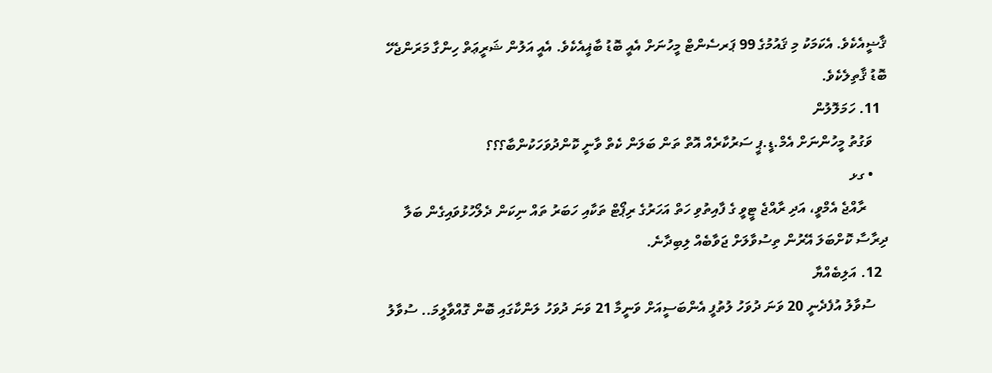ޤާޟީއެކެވެ. އެކަމަކު މި ޤައުމުގެ 99 ޕަރސެންޓް މީހުނަށް އެއީ ބޮޑު ބާޣީއެކެވެ. އެއީ އަލުން ޝަރީޢަތް ހިންގާ މަރަންޖެހޭ ބޮޑު ޤާތިލެކެވެ.
  11. ހަމަލޮލުން
    ވަގުތު މީހުންނަށް އެމް.ޑީ.ޕީ ސަރުކާރެއް އޮތް ތަން ބަލަން ކެތް ވާނީ ކޮންދުވަހަކުންބާ؟؟؟
    • ގޅ
      ރާއްޖެ އެމްވީ، އަދި ރާއްޖެ ޓީވީ ގެ ފާއިތުވި ހަތް އަހަރުގެ ރިޕޯޓް ތަކާއި ހަބަރު ތައް ނިކަން ދެލޯހުޅުވައިގެން ބަލާ ދިރާސާ ކޮށްބަލަ އޭރުން ތިސުވާލަށް ޖަވާބެއް ލިބިދާނެ.
  12. އަލިބެއްޔާ
    ސުވާލު އުފެދެނީ 20 ވަނަ ދުވަހު ލުތުފީ އެންބަސީއަށް ވަނީމާ 21 ވަނަ ދުވަހު ލަންކާގައި ބޮން ގޮއްވާލީމަ.. ސުވާލު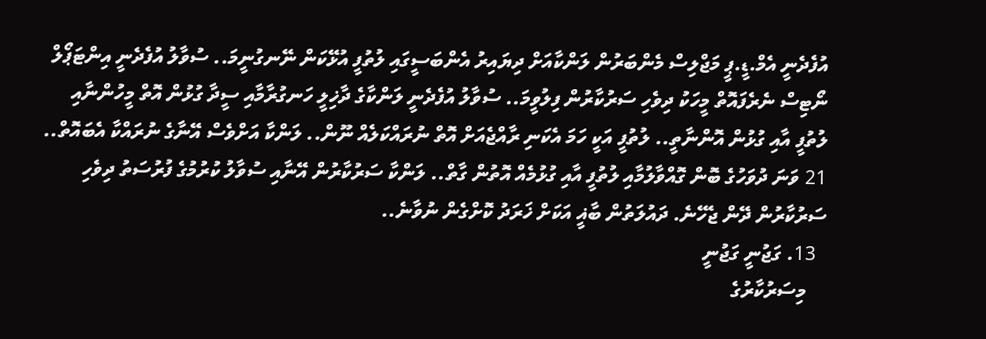އުފެދެނީ އެމް.ޑީ.ޕީ މަޖްލިސް މެންބަރުން ލަންކާއަށް ދިޔައިރު އެންބަސީގައި ލުތުފީ އުޅޭކަން ނޭނގުނީމަ.. ސުވާލު އުފެދެނީ އިންޓަޕޯލް ނޯޓިސް ނެރެފައޮތް މީހަކު ދިވެހި ސަރުކާރުން ފިލުވީމަ.. ސުވާލު އުފެދެނީ ލަންކާގެ ދާޚިލީ ހަނގުރާމާއި ސީދާ ގުޅުން އޮތް މީހުންނާއި ލުތުފީ އާއި ގުޅުން އޮންނާތީ.. ލުތުފީ އަކީ ހަމަ އެކަނި ރާއްޖެއަށް އޮތް ނުރައްކަލެއް ނޫން.. ލަންކާ އަށްވެސް އޭނާގެ ނުރައްކާ އެބައޮތް.. 21 ވަނަ ދުވަހުގެ ބޮން ގޮއްވާލުމާއި ލުތުފީ އާއި ގުޅުމެއް އޮތުން ގާތް.. ލަންކާ ސަރުކާރުން އޭނާއި ސުވާލު ކުރުމުގެ ފުރުސަތު ދިވެހި ސަރުކާރުން ދޭން ޖެހޭނެ. ދައުލަތުން ބާޣީ އަކަށް ޚަރަދު ކޮށްގެން ނުވާނެ..
  13. ގަޖުނީ ގަޖުނީ
    މިސަރުކާރުގެ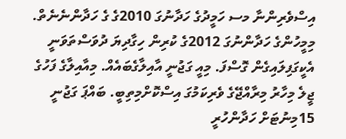އިސްވެރިންނާ މސ ހަމީދުގެ ހަދާނުގަ 2010ގެ ގެ ހަދާންނެނެތް. މިމީހުންގެ ހަދާންނުގަ 2012ގެ ކުރިން ހިގާދިޔަ ދުވަސްތަވަނީ އެކީގަފިލައިގެން ގޮސްފަ. މިއީ ގަޖުނީ އާއިލާގެބައެއް. މިއާއިލާގެ ފަހުގެ ޖީލެ މިހާރު މިރާއްޖޭގެ ވެރިކަމުގަ އިސްކޮށްމިތިބީ. ބައްޕަ ގަޖުނީ 15މިނުޓަށް ހަދާންހުރީ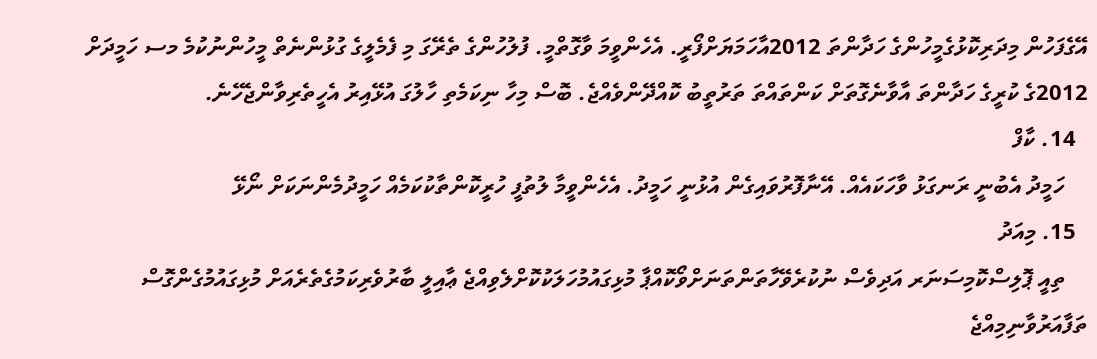އޭގެފަހުން މިދަރިކޮޅުގެމީހުންގެ ހަދާންތަ 2012އާހަމަޔަށްފޯރީ. އެހެންވީމަ ވާގޮތްމީ. ފުލުހުންގެ ތެރޭގަ މި ފެމެލީގެ ގުޅުންނެތް މީހުންނުކުމެ މސ ހަމީދަށް 2012ގެ ކުރީގެ ހަދާންތަ އާވާނެގޮތަށް ކަންތައްތަ ތަރުތީބު ކޮއްދޭންވެއްޖެ. ބޮސް މިހާ ނިކަމެތި ހާލުގަ އުޅޭއިރު އެހީތެރިވާންޖެހޭނެ.
  14. ކާފް
    ހަމީދު އެބުނީ ރަނގަޅު ވާހަކައެއް. އޭނާފޮރުވައިގެން އުޅުނީ ހަމީދު. އެހެންވީމާ ލުތުފީ ހުރީކޮންތާކުކަމެއް ހަމީދުމެންނަކަށް ނޯޅޭ
  15. މިއަދު
    ތިއީ ޕޮލިސްކޮމިސަނަރ އަދިވެސް ނުކުރެވޭހާތަންތަނަށްވޯކޮއްޕާ މުޅިގައުމުހަލަކުކޮށްލެވިއްޖެ ޢާއިލީ ބާރުވެރިކަމުގެތެރެއަށް މުޅިގައުމުގެންގޮސް ތަފާއަރުވާނިމިއްޖެ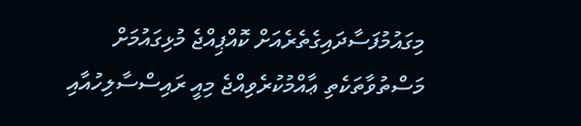މިގައުމުފަސާދައިގެތެރެއަށް ކޮއްޕިއްޖެ މުޅިގައުމަށް މަސްތުވާތަކެތި ޢާއްމުކުރެވިއްޖެ މިއީ ރައިސްސާލިހުއާއި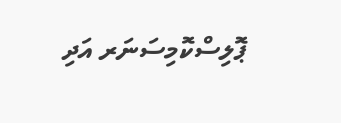ޕޮލިސްކޮމިސަނަރ އަދި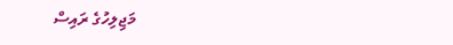މަޖިލިހުގެ ރައިސް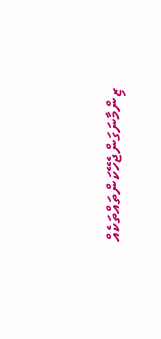ޒިންމާނަގަންޖެހޭކަންތައްތަކެއް